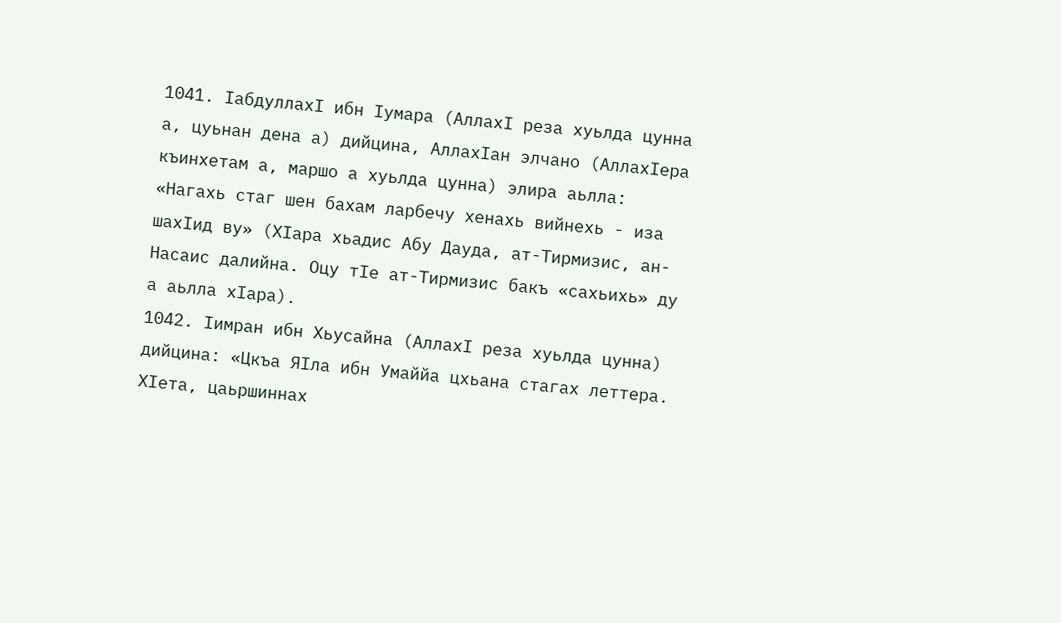1041. IабдуллахI ибн Iумара (АллахI реза хуьлда цунна а, цуьнан дена а) дийцина, АллахIан элчано (АллахIера къинхетам а, маршо а хуьлда цунна) элира аьлла: «Нагахь стаг шен бахам ларбечу хенахь вийнехь - иза шахIид ву» (ХIара хьадис Абу Дауда, ат-Тирмизис, ан-Насаис далийна. Оцу тIе ат-Тирмизис бакъ «сахьихь» ду а аьлла хIара).
1042. Iимран ибн Хьусайна (АллахI реза хуьлда цунна) дийцина: «Цкъа ЯIла ибн Умаййа цхьана стагах леттера. ХIета, цаьршиннах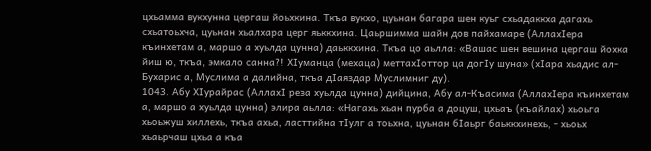цхьамма вукхунна цергаш йоьхкина. Ткъа вукхо, цуьнан багара шен куьг схьадаккха дагахь схьатоьхча, цуьнан хьалхара церг яьккхина. Цаьршимма шайн дов пайхамаре (АллахIера къинхетам а, маршо а хуьлда цунна) даьккхина. Ткъа цо аьлла: «Вашас шен вешина цергаш йохка йиш ю, ткъа, эмкало санна?! ХIуманца (мехаца) меттахIоттор ца догIу шуна» (хIара хьадис ал-Бухарис а, Муслима а далийна, ткъа дIаяздар Муслимниг ду).
1043. Абу ХIурайрас (АллахI реза хуьлда цунна) дийцина, Абу ал-Къасима (АллахIера къинхетам а, маршо а хуьлда цунна) элира аьлла: «Нагахь хьан пурба а доцуш, цхьаъ (къайлах) хьоьга хьоьжуш хиллехь, ткъа ахьа, ласттийна тIулг а тоьхна, цуьнан бIаьрг баьккхинехь, - хьоьх хьаьрчаш цхьа а къа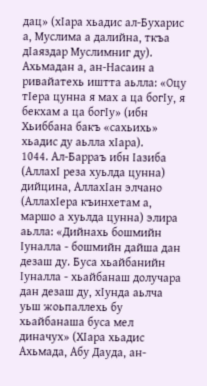дац» (хIара хьадис ал-Бухарис а, Муслима а далийна, ткъа дIаяздар Муслимниг ду).
Ахьмадан а, ан-Насаин а ривайатехь иштта аьлла: «Оцу тIера цунна я мах а ца богIу, я бекхам а ца богIу» (ибн Хьиббана бакъ «сахьихь» хьадис ду аьлла хIара).
1044. Ал-Барраъ ибн Iазиба (АллахI реза хуьлда цунна) дийцина, АллахIан элчано (АллахIера къинхетам а, маршо а хуьлда цунна) элира аьлла: «Дийнахь бошмийн Iуналла - бошмийн дайша дан дезаш ду. Буса хьайбанийн Iуналла - хьайбанаш долучара дан дезаш ду, хIунда аьлча уьш жоьпаллехь бу хьайбанаша буса мел диначух» (ХIара хьадис Ахьмада, Абу Дауда, ан-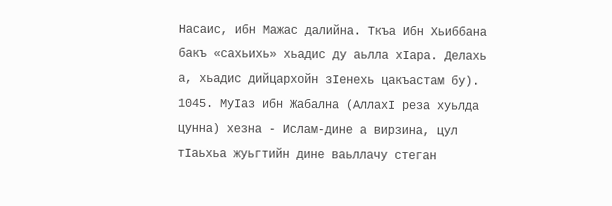Насаис, ибн Мажас далийна. Ткъа Ибн Хьиббана бакъ «сахьихь» хьадис ду аьлла хIара. Делахь а, хьадис дийцархойн зIенехь цакъастам бу).
1045. МуIаз ибн Жабална (АллахI реза хуьлда цунна) хезна - Ислам-дине а вирзина, цул тIаьхьа жуьгтийн дине ваьллачу стеган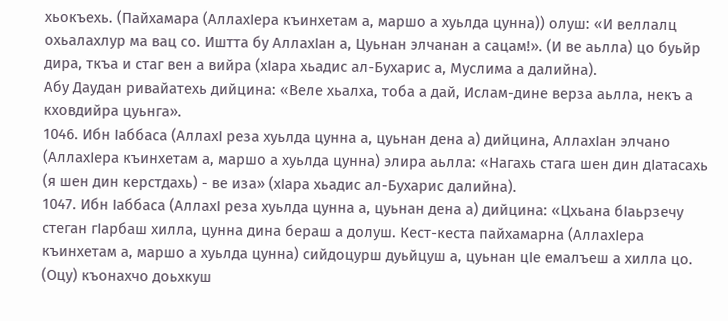хьокъехь. (Пайхамара (АллахIера къинхетам а, маршо а хуьлда цунна)) олуш: «И веллалц охьалахлур ма вац со. Иштта бу АллахIан а, Цуьнан элчанан а сацам!». (И ве аьлла) цо буьйр дира, ткъа и стаг вен а вийра (хIара хьадис ал-Бухарис а, Муслима а далийна).
Абу Даудан ривайатехь дийцина: «Веле хьалха, тоба а дай, Ислам-дине верза аьлла, некъ а кховдийра цуьнга».
1046. Ибн Iаббаса (АллахI реза хуьлда цунна а, цуьнан дена а) дийцина, АллахIан элчано (АллахIера къинхетам а, маршо а хуьлда цунна) элира аьлла: «Нагахь стага шен дин дIатасахь (я шен дин керстдахь) - ве иза» (хIара хьадис ал-Бухарис далийна).
1047. Ибн Iаббаса (АллахI реза хуьлда цунна а, цуьнан дена а) дийцина: «Цхьана бIаьрзечу стеган гIарбаш хилла, цунна дина бераш а долуш. Кест-кеста пайхамарна (АллахIера къинхетам а, маршо а хуьлда цунна) сийдоцурш дуьйцуш а, цуьнан цIе емалъеш а хилла цо. (Оцу) къонахчо доьхкуш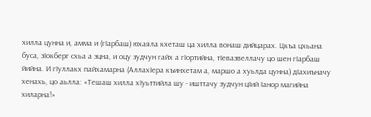хилла цунна и, амма и (гIарбаш) юхаяла кхеташ ца хилла вонаш дийцарах. Цкъа цхьана буса, зIокберг схьа а эцна, и оцу зудчун гайх а гIортийна, тIевазвеллачу цо шен гIарбаш йийна. И гIуллакх пайхамарна (АллахIера къинхетам а, маршо а хуьлда цунна) дIахиъначу хенахь, цо аьлла: «Тешаш хилла хIуьттийла шу - ишттачу зудчун цIий Iанор магийна хиларна!»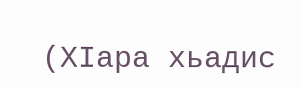(ХIара хьадис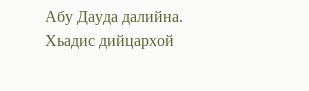Абу Дауда далийна. Хьадис дийцархой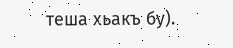теша хьакъ бу).